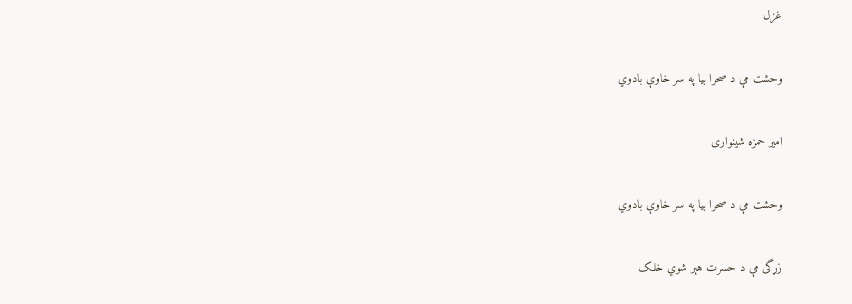غزل

وحشت مې د صحرا بيا په سر خاوې بادوي

امیر حمزه شینواری

وحشت مې د صحرا بيا په سر خاوې بادوي

زړگی مې د حسرت هېر شوي خلک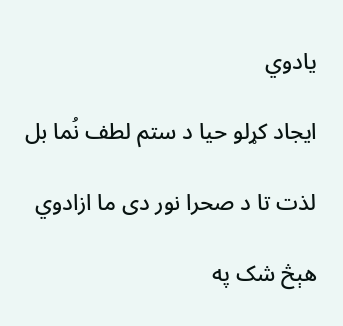يادوي

ايجاد کړلو حيا د ستم لطف نُما بل

لذت تا د صحرا نور دی ما ازادوي

هېڅ شک په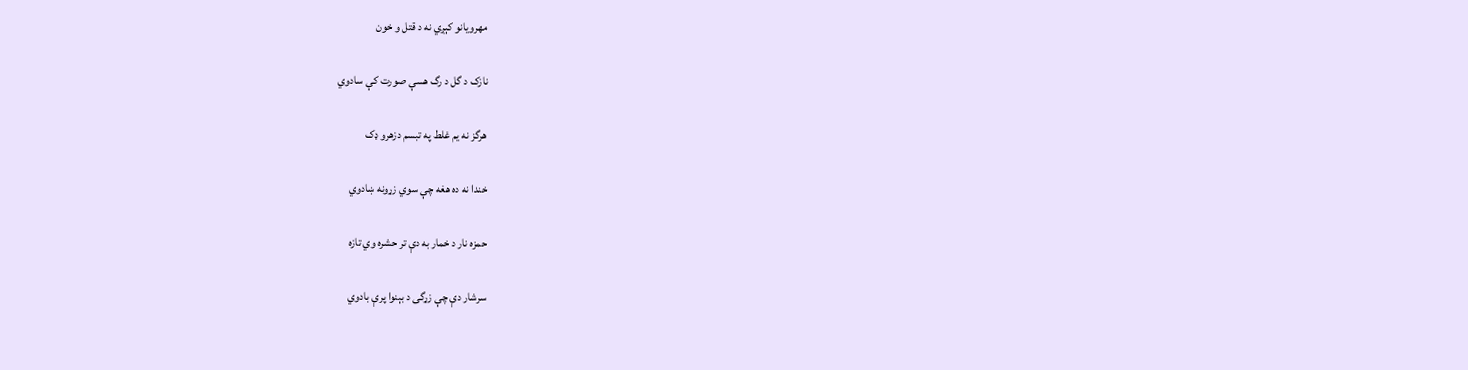مهرويانو کېږي نه د قتل و خون

نازک د گل د رگ هسې صورت کې سادوي

هرگز نه يم غلط په تبسم دزهرو ډک

خندا نه ده هغه چې سوي زړونه ښادوي

حمزه نار د خمار به دې تر حشره وي تازه

سرشار دې چې زړگی د بېنوا پرې بادوي